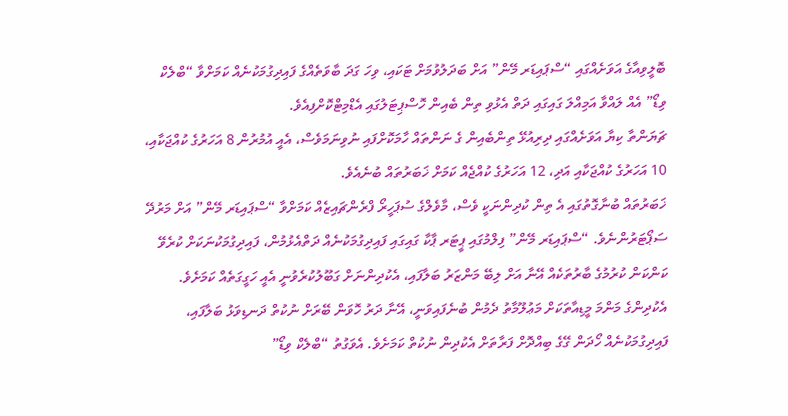ބޮލީވިއާގެ އަވަށެއްގައި “ސްޕައިޑަރ މޭން” އަށް ބަދަލުވުމަށް ޓަކައި، ވިހަ ގަދަ ބާވަތެއްގެ ފައިދިގުމަކުނެއް ކަމަށްވާ “ބްލެކް ވިޑޯ” އެއް ލައްވާ އަމިއްލަ ގައިގައި ދަތް އެޅުވި ތިން ބެއިން ހޮސްޕިޓަލުގައި އެޑްމިޓްކޮށްފިއެވެ.
ޗަޔަންތާ ކިޔާ އަވަށެއްގައި ދިރިއުޅޭ ތިންބެއިން ގެ ނަންތައް ހާމަކޮށްފައި ނުވިނަމަވެސް، އެއީ އުމުރުން 8 އަހަރުގެ ކުއްޖަކާއި، 10 އަހަރުގެ ކުއްޖަކާއި އަދި، 12 އަހަރުގެ ކުއްޖެއް ކަމަށް ޚަބަރުތައް ބުނެއެވެ.
ޚަބަރުތައް ބުނާގޮތުގައި އެ ތިން ކުދިންނަކީ ވެސް، މާވެލްގެ ސުޕަހީރޯ ފްރެންޗައިޒެއް ކަމަށްވާ “ސްޕައިޑަރ މޭން” އަށް މަރުދޭ ސަޕޯޓަރުންނެވެ. “ސްޕައިޑަރ މޭން” ފިލްމުގައި ޕީޓަރ ޕާކާ ގައިގައި ފައިދިގުމަކުނެއް ދަތްއެޅުމުން، ފައިދިގުމަކުނަކަށް ކުރެވޭ ކަންކަން ކުރުމުގެ ބާރުތަކެއް އޭނާ އަށް ލިބޭ މަންޒަރު ބަލާފައި، އެކުދިންނަށް ގަބޫލުކުރެވުނީ އެއީ ހަގީގަތެއް ކަމަށެވެ.
އެކުދިންގެ މަންމަ މީޑިއާތަކަށް މަޢުލޫމާތު ދެމުން ބުނެފައިވަނީ، އޭނާ ދަރު ހޮވަން ބޭރަށް ނުކުތް ދަނޑިވަޅު ބަލާފައި، ފައިދިގުމަކުނެއް ހޯދަން ގޭގެ ބިއްދޮށް ފަރާތަށް އެކުދިން ނުކުތް ކަމަށެވެ. އެވަގުތު “ބްލެކް ވިޑޯ”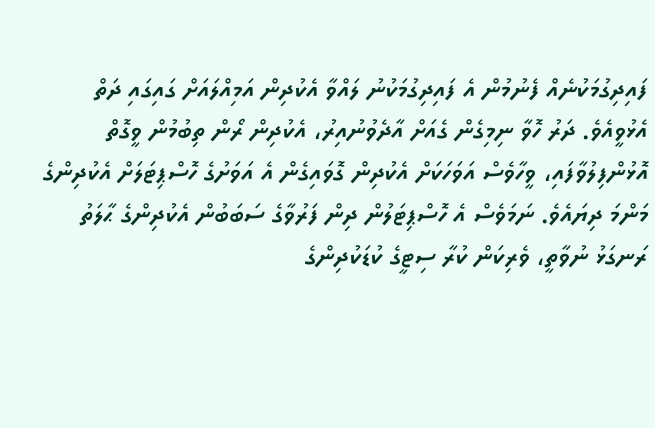ފައިދިގުމަކުނެއް ފެނުމުން އެ ފައިދިގުމަކުނު ލައްވާ އެކުދިން އަމިއްލައަށް ގައިގައި ދަތް އެޅުވީއެވެ. ދަރު ހޮވާ ނިމިގެން ގެއަށް އާދެވުނުއިރު، އެކުދިން ރޯން ތިބުމުން ވީގޮތް އޮޅުންފިލުވާފައި، ވީހާވެސް އަވަހަކަށް އެކުދިން ގޮވައިގެން އެ އަވަށުގެ ހޮސްޕިޓަލަށް އެކުދިންގެ މަންމަ ދިޔައެވެ. ނަމަވެސް އެ ހޮސްޕިޓަލުން ދިން ފަރުވާގެ ސަބަބުން އެކުދިންގެ ޙާލަތު ރަނގަޅު ނުވާތީ، ވެރިކަން ކުރާ ސިޓީގެ ކުޑަކުދިންގެ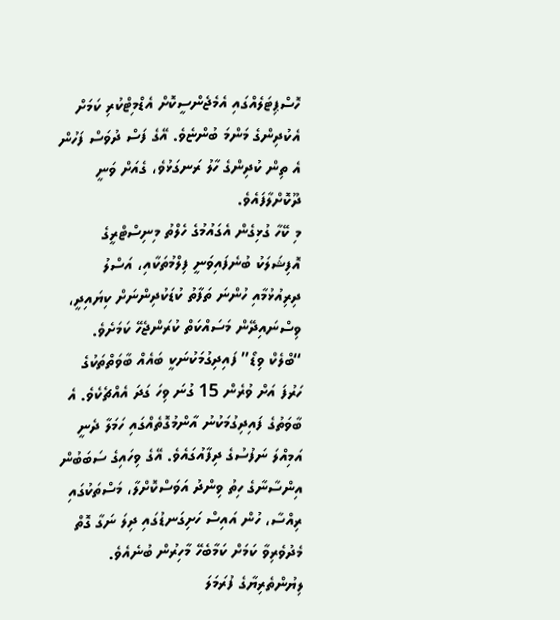ހޮސްޕިޓަލެއްގައި އެމެޖެންސީކޮށް އެޑްމިޓްކުރި ކަމަށް އެކުދިންގެ މަންމަ ބުންޏެވެ. އޭގެ ފަސް ދުވަސް ފަހުން އެ ތިން ކުދިންގެ ހާލު ރަނގަޅުވެ، ގެއަށް ވަނީ ދޫކޮށްލާފައެވެ.
މި ކޭހާ ގުޅިގެން އެގައުމުގެ ހެލްތު މިނިސްޓްރީގެ އޮފިޝަލަކު ބުނެފައިވަނީ ފިލްމުތަކާއި، އަސްލު ދިރިއުޅުމާއި ހުންނަ ތަފާތު ކުޑަކުދިންނަށް ކިޔައިދީ، ވިސްނައިދޭން މަސައްކަތް ކުރަންޖެހޭ ކަމަށެވެ.
“ބްލެކް ވިޑޯ” ފައިދިގުމަކުނަކީ ބައެއް ބާވަތްތަކުގެ ހަރުފަ އަށް ވުރެން 15 ގުނަ ވިހަ ގަދަ އެއްޗެކެވެ. އެ ބާވަތުގެ ފައިދިގުމަކުނު އާންމުގޮތެއްގައި ހަމަލާ ދެނީ އަމިއްލަ ނަފުސުގެ ދިފާއުގައެވެ. އޭގެ ވިހައިގެ ސަބަބުން އިންސާނާގެ ހިތު ވިންދު އަވަސްކޮށްލާ، މަސްތަކުގައި ރިއްސާ، ހުން އައިސް ހަށިގަނޑުގައި ދިލަ ނަގާ ގޮތް މެދުވެރިވާ ކަމަށް ކަމާބެހޭ މާހިރުން ބުނެއެވެ.
ލިޔުންތެރިޔާގެ ފުރަމަލަ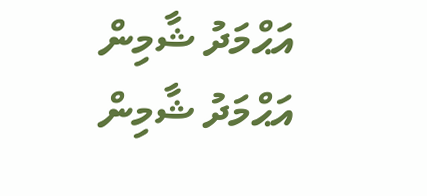އަޙްމަދު ޝާމިން
އަޙްމަދު ޝާމިން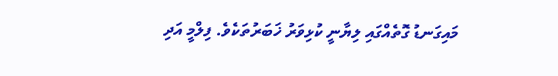މައިގަނޑު ގޮތެއްގައި ލިޔާނީ ކުޅިވަރު ޚަބަރުތަކެވެ. ފިލްމީ އަދި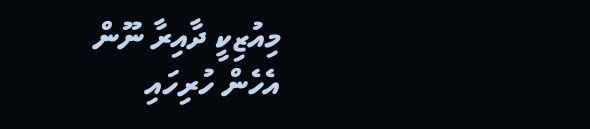މިއުޒިކީ ދާއިރާ ނޫން އެހެން ހުރިހައި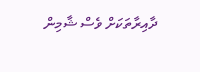ދާއިރާތަކަށް ވެސް ޝާމިން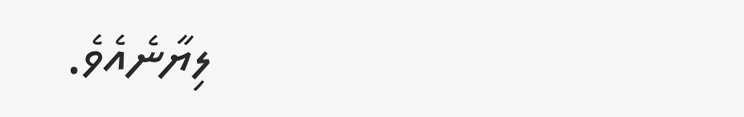ލިޔާނެއެވެ.